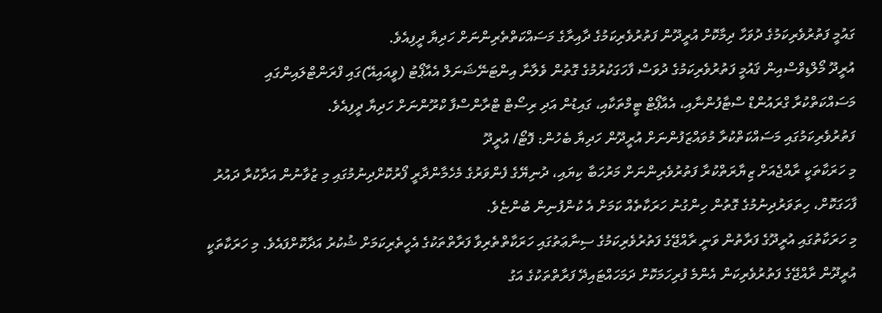ގައުމީ ފަތުރުވެރިކަމުގެ ދުވަހާ ދިމާކޮށް އުރީދޫން ފަތުރުވެރިކަމުގެ ދާއިރާގެ މަސައްކަތްތެރިންނަށް ހަދިޔާ ދީފިއެވެ.
އުރީދޫ މޯލްޑިވްސްއިން ޤައުމީ ފަތުރުވެރިކަމުގެ ދުވަސް ފާހަގަކުރުމުގެ ގޮތުން ވެލާނާ އިންޓަނޭޝަނަލް އެއާޕޯޓު (ވީއައިއޭ)ގައި ފްރަންޓްލައިންގައި މަސައްކަތްކުރާ ގްރައުންޑް ސްޓާފުންނާއި، އެއާޕޯޓް ޓީމްތަކާއި، ގައިޑުން އަދި ރިސޯޓް ޓްރާންސްފާ ކްރޫންނަށް ހަދިޔާ ދީފިއެވެ.
ފަތުރުވެރިކަމުގައި މަސައްކަތްކުރާ މުވައްޒަފުންނަށް އުރީދޫން ހަދިޔާ ބެހުން: ފޮޓޯ/ އުރީދޫ
މި ހަރަކާތަކީ ރާއްޖެއަށް ޒިޔާރަތްކުރާ ފަތުރުވެރިންނަށް މަރުހަބާ ކިޔައި، ދުނިޔޭގެ ފެންވަރުގެ މެހެމާންދާރީ ފޯރުކޮށްދިނުމުގައި މި ޒުވާނުން އަދާކުރާ ދައުރު ފާހަގަކޮށް، ހިތަވަރުދިނުމުގެ ގޮތުން ހިންގުނު ހަރަކާތެއް ކަމަށް އެ ކުންފުނިން ބުންޏެވެ.
މި ހަރަކާތުގައި އުރީދޫގެ ފަރާތުން ވަނީ ރާއްޖޭގެ ފަތުރުވެރިކަމުގެ ސިނާޢަތުގައި ހަރަކާތްތެރިވާ ފަރާތްތަކުގެ އެހީތެރިކަމަށް ޝުކުރު އަދާކޮށްފައެވެ. މި ހަރަކާތަކީ އުރީދޫން ރާއްޖޭގެ ފަތުރުވެރިކަން އެންމެ ފުރިހަމަކޮށް ދަމަހައްޓައިދޭ ފަރާތްތަކުގެ އަގު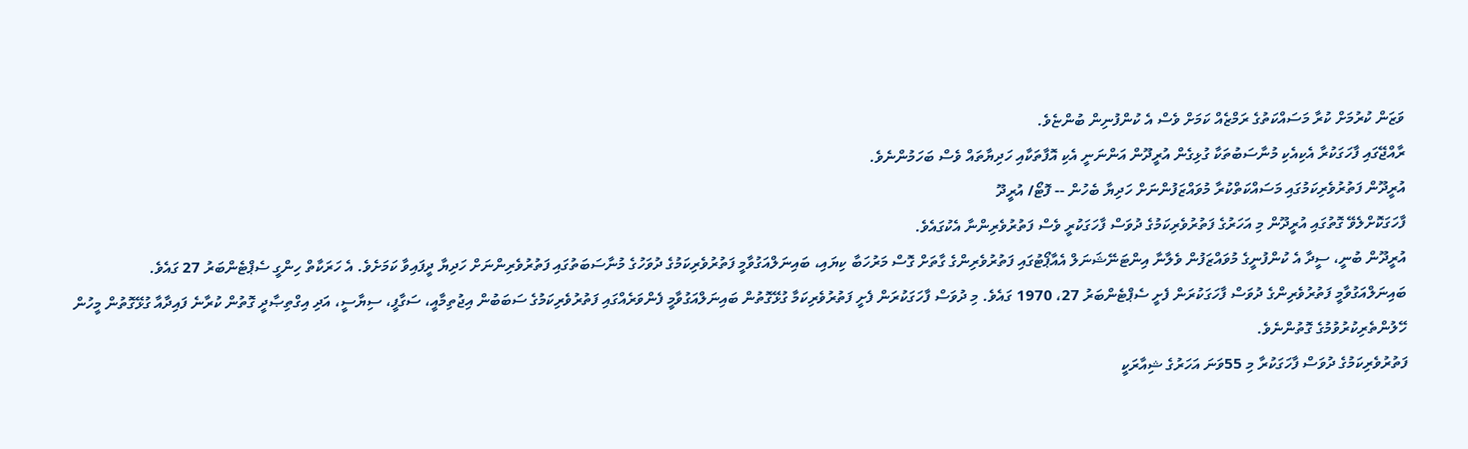ވަޒަން ކުރުމަށް ކުރާ މަސައްކަތުގެ ރަމްޒެއް ކަމަށް ވެސް އެ ކުންފުނިން ބުންޏެވެ.
ރާއްޖޭގައި ފާހަގަކުރާ އެކިއެކި މުނާސަބުތަކާ ގުޅިގެން އުރީދޫން އަންނަނީ އެކި އޮފާތަކާއި ހަދިޔާތައް ވެސް ބަހަމުންނެވެ.
އުރީދޫން ފަތުރުވެރިކަމުގައި މަސައްކަތްކުރާ މުވައްޒަފުންނަށް ހަދިޔާ ބެހުން -- ފޮޓޯ/ އުރީދޫ
ފާހަގަކޮށްލެވޭ ގޮތުގައި އުރީދޫން މި އަހަރުގެ ފަތުރުވެރިކަމުގެ ދުވަސް ފާހަގަކުރީ ވެސް ފަތުރުވެރިންނާ އެކުގައެވެ.
އުރީދޫން ބުނީ، ސީދާ އެ ކުންފުނީގެ މުވައްޒަފުން ވެލާނާ އިންޓަނޭޝަނަލް އެއާޕޯޓުގައި ފަތުރުވެރިންގެ ގާތަށް ގޮސް މަރުހަބާ ކިޔައި، ބައިނަލްއަގުވާމީ ފަތުރުވެރިކަމުގެ ދުވަހުގެ މުނާސަބަތުގައި ފަތުރުވެރިންނަށް ހަދިޔާ ދީފައިވާ ކަމަށެވެ. އެ ހަރަކާތް ހިންގީ ސެޕްޓެންބަރު 27 ގައެވެ.
ބައިނަލްއަގުވާމީ ފަތުރުވެރިންގެ ދުވަސް ފާހަގަކުރަން ފެށީ ސެޕްޓެންބަރު 27، 1970 ގައެވެ. މި ދުވަސް ފާހަގަކުރަން ފެށީ ފަތުރުވެރިކަމާ ގުޅޭގޮތުން ބައިނަލްއަގުވާމީ ފެންވަރެއްގައި ފަތުރުވެރިކަމުގެ ސަބަބުން އިޖުތިމާއީ، ސަގާފީ، ސިޔާސީ، އަދި އިގްތިޞާދީ ގޮތުން ކުރާނެ ފައިދާއާ ގުޅޭގޮތުން މީހުން ހޭލުންތެރިކުރުވުމުގެ ގޮތުންނެވެ.
ފަތުރުވެރިކަމުގެ ދުވަސް ފާހަގަކުރާ މި 55ވަނަ އަހަރުގެ ޝިއާރަކީ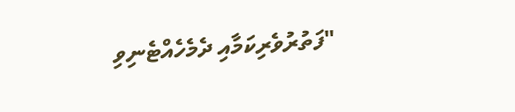"ފަތުރުވެރިކަމާއި ދެމެހެއްޓެނިވި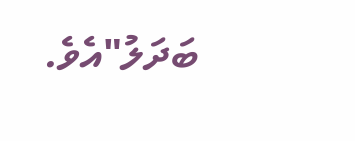ބަދަލު"އެވެ.